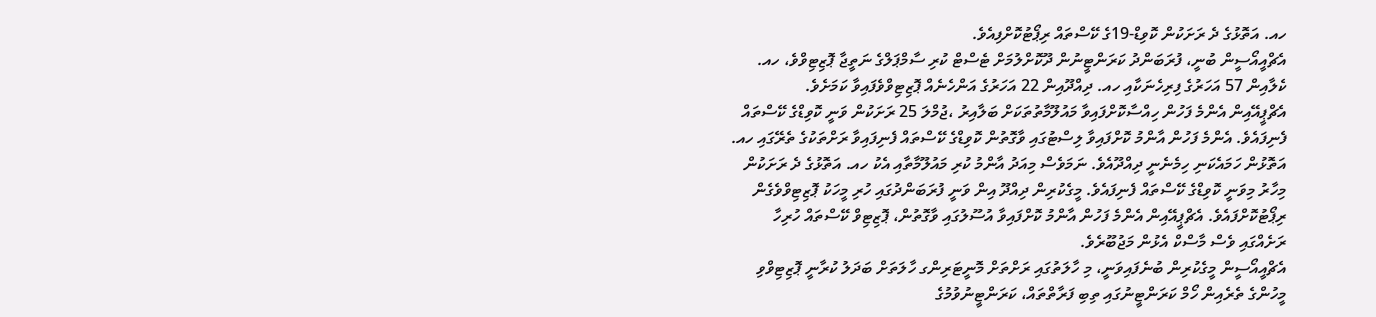ހއ. އަތޮޅުގެ ދެ ރަށަކުން ކޮވިޑް-19ގެ ކޭސްތައް ރިޕޯޓުކޮށްފިއެވެ.
އެޗްއީއޯސީން ބުނީ، ފުރަބަންދު ކަރަންޓީނުން ދޫކޮށްލުމަށް ޓެސްޓް ކުރި ސާމްޕަލްގެ ނަތީޖާ ޕޮޒިޓިވްވެ، ހއ. ކެލާއިން 57 އަހަރުގެ ފިރިހެނަކާއި ހއ. ދިއްދޫއިން 22 އަހަރުގެ އަންހެނެއް ޕޮޒިޓިވްވެފައިވާ ކަމަށެވެ.
އެޗްޕީއޭއިން އެންމެ ފަހުން ހިއްސާކޮށްފައިވާ މައުލޫމާތުތަކަށް ބަލާއިރު ،ޖުމްލަ 25 ރަށަކުން ވަނީ ކޮވިޑްގެ ކޭސްތައް ފެނިފައެވެ. އެންމެ ފަހުން އާންމު ކޮށްފައިވާ ލިސްޓުގައި ވާގޮތުން ކޮވިޑްގެ ކޭސްތައް ފެނިފައިވާ ރަށްތަކުގެ ތެރޭގައި ހއ. އަތޮޅުން ހަމައެކަނި ހިމެނެނީ ދިއްދޫއެވެ. ނަމަވެސް މިއަދު އާންމު ކުރި މައުލޫމާތާއި އެކު ހއ. އަތޮޅުގެ ދެ ރަށަކުން މިހާރު މިވަނީ ކޮވިޑްގެ ކޭސްތައް ފެނިފައެވެ. މީގެކުރިން ދިއްދޫ އިން ވަނީ ފުރަބަންދުގައި ހުރި މީހަކު ޕޮޒިޓިވްވެގެން ރިޕޯޓުކޮށްފައެވެ. އެޗްޕީއޭއިން އެންމެ ފަހުން އާންމު ކޮށްފައިވާ އުސޫލުގައި ވާގޮތުން، ޕޮޒިޓިވް ކޭސްތައް ހުރިހާ ރަށެއްގައި ވެސް މާސްކް އެޅުން މަޖުބޫރެވެ.
އެޗްއީއޯސީން މީގެކުރިން ބުނެފައިވަނީ، މި ހާލަތުގައި ރަށްތަށް މޮނީޓަރިންގ ހާލަތަށް ބަދަލު ކުރާނީ ޕޮޒިޓިވްވި މީހުންގެ ތެރެއިން ހޯމް ކަރަންޓީނުގައި ތިބި ފަރާތްތައް، ކަރަންޓީނުވުމުގެ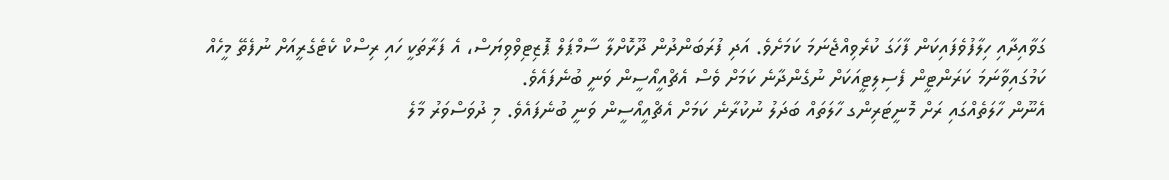ގަވާއިދާއި ހިލާފުވެފައިކަން ފާހަގަ ކުރެވިއްޖެނަމަ ކަމަށެވެ. އަދި ފުރަބަންދުން ދޫކޮށްލާ ސާމްޕަލް ޕޮޒިޓިވްވިޔަސް، އެ ފަރާތަކީ ހައި ރިސްކް ކެޓެގެރީއަށް ނުފެތޭ މީހެއް ކަމުގައިވާނަމަ ކަރަންޓީން ފެސިލިޓީއަކަށް ނުގެންދާނެ ކަމަށް ވެސް އެޗްއީއޯސީން ވަނީ ބުނެފައެވެ.
އެނޫން ހާލަތެއްގައި ރަށް މޮނީޓަރިންގ ހާލަތައް ބަދަލު ނުކުރާނެ ކަމަށް އެޗްއީއޯސީން ވަނީ ބުނެފައެވެ. މި ދުވަސްވަރު މާލެ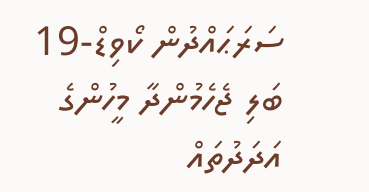ސަރަޙައްދުން ކޯވިޑް-19 ބަލި ޖެހެމުންދާ މީހުންގެ އަދަދުތައް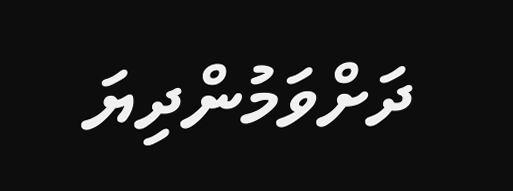ދަށްވަމުންދިޔަ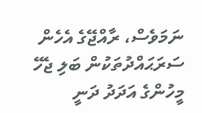ނަމަވެސް، ރާއްޖޭގެ އެހެން ސަރަޙައްދުތަކުން ބަލި ޖެހޭ މީހުންގެ އަދަދު ދަނީ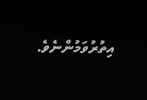އިތުރުވަމުންނެވެ.